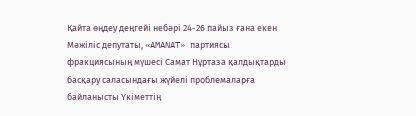Қайта өңдеу деңгейі небәрі 24-26 пайыз ғана екен
Мәжіліс депутаты, «AMANAT» партиясы фракциясының мүшесі Самат Нұртаза қалдықтарды басқару саласындағы жүйелі проблемаларға байланысты Үкіметтің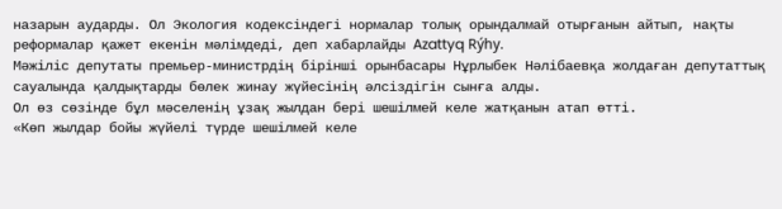назарын аударды. Ол Экология кодексіндегі нормалар толық орындалмай отырғанын айтып, нақты реформалар қажет екенін мәлімдеді, деп хабарлайды Azattyq Rýhy.
Мәжіліс депутаты премьер-министрдің бірінші орынбасары Нұрлыбек Нәлібаевқа жолдаған депутаттық сауалында қалдықтарды бөлек жинау жүйесінің әлсіздігін сынға алды.
Ол өз сөзінде бұл мәселенің ұзақ жылдан бері шешілмей келе жатқанын атап өтті.
«Көп жылдар бойы жүйелі түрде шешілмей келе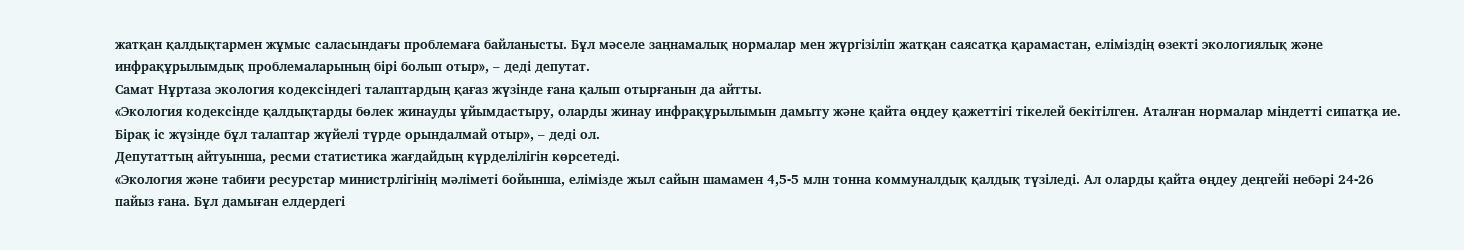жатқан қалдықтармен жұмыс саласындағы проблемаға байланысты. Бұл мәселе заңнамалық нормалар мен жүргізіліп жатқан саясатқа қарамастан, еліміздің өзекті экологиялық және инфрақұрылымдық проблемаларының бірі болып отыр», – деді депутат.
Самат Нұртаза экология кодексіндегі талаптардың қағаз жүзінде ғана қалып отырғанын да айтты.
«Экология кодексінде қалдықтарды бөлек жинауды ұйымдастыру, оларды жинау инфрақұрылымын дамыту және қайта өңдеу қажеттігі тікелей бекітілген. Аталған нормалар міндетті сипатқа ие. Бірақ іс жүзінде бұл талаптар жүйелі түрде орындалмай отыр», – деді ол.
Депутаттың айтуынша, ресми статистика жағдайдың күрделілігін көрсетеді.
«Экология және табиғи ресурстар министрлігінің мәліметі бойынша, елімізде жыл сайын шамамен 4,5-5 млн тонна коммуналдық қалдық түзіледі. Ал оларды қайта өңдеу деңгейі небәрі 24-26 пайыз ғана. Бұл дамыған елдердегі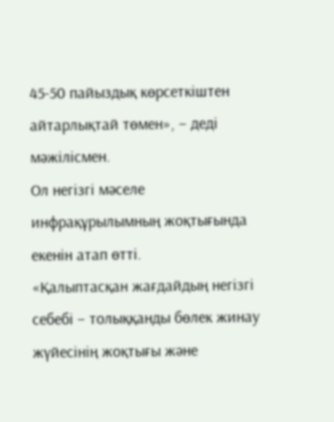45-50 пайыздық көрсеткіштен айтарлықтай төмен», – деді мәжілісмен.
Ол негізгі мәселе инфрақұрылымның жоқтығында екенін атап өтті.
«Қалыптасқан жағдайдың негізгі себебі – толыққанды бөлек жинау жүйесінің жоқтығы және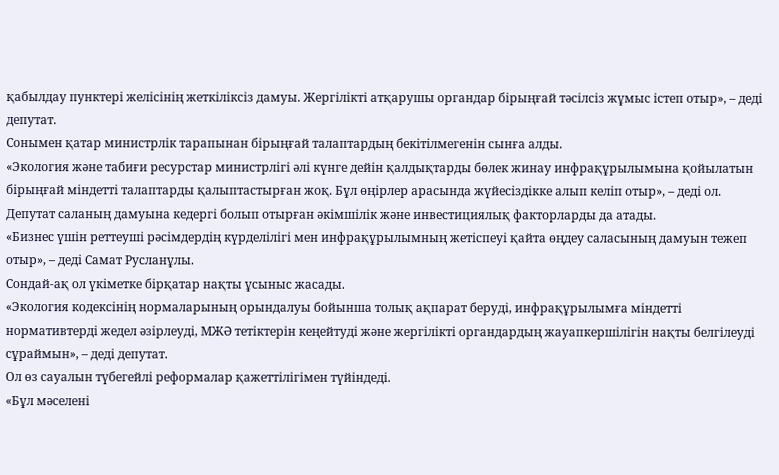қабылдау пунктері желісінің жеткіліксіз дамуы. Жергілікті атқарушы органдар бірыңғай тәсілсіз жұмыс істеп отыр», – деді депутат.
Сонымен қатар министрлік тарапынан бірыңғай талаптардың бекітілмегенін сынға алды.
«Экология және табиғи ресурстар министрлігі әлі күнге дейін қалдықтарды бөлек жинау инфрақұрылымына қойылатын бірыңғай міндетті талаптарды қалыптастырған жоқ. Бұл өңірлер арасында жүйесіздікке алып келіп отыр», – деді ол.
Депутат саланың дамуына кедергі болып отырған әкімшілік және инвестициялық факторларды да атады.
«Бизнес үшін реттеуші рәсімдердің күрделілігі мен инфрақұрылымның жетіспеуі қайта өңдеу саласының дамуын тежеп отыр», – деді Самат Русланұлы.
Сондай-ақ ол үкіметке бірқатар нақты ұсыныс жасады.
«Экология кодексінің нормаларының орындалуы бойынша толық ақпарат беруді, инфрақұрылымға міндетті нормативтерді жедел әзірлеуді, МЖӘ тетіктерін кеңейтуді және жергілікті органдардың жауапкершілігін нақты белгілеуді сұраймын», – деді депутат.
Ол өз сауалын түбегейлі реформалар қажеттілігімен түйіндеді.
«Бұл мәселені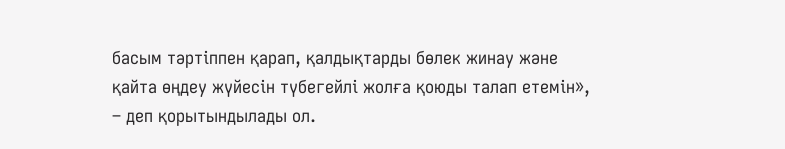басым тәртіппен қарап, қалдықтарды бөлек жинау және қайта өңдеу жүйесін түбегейлі жолға қоюды талап етемін», – деп қорытындылады ол.